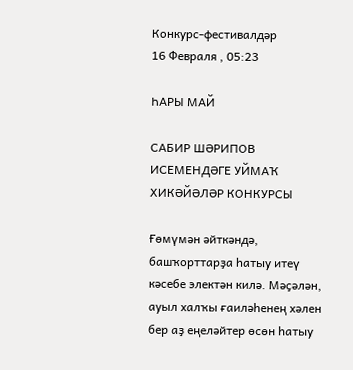Конкурс-фестивалдәр
16 Февраля , 05:23

ҺАРЫ МАЙ

САБИР ШӘРИПОВ ИСЕМЕНДӘГЕ УЙМАҠ ХИКӘЙӘЛӘР КОНКУРСЫ

Ғөмүмән әйткәндә, башҡорттарҙа һатыу итеү кәсебе электән килә. Мәҫәлән, ауыл халҡы ғаиләһенең хәлен бер аҙ еңеләйтер өсөн һатыу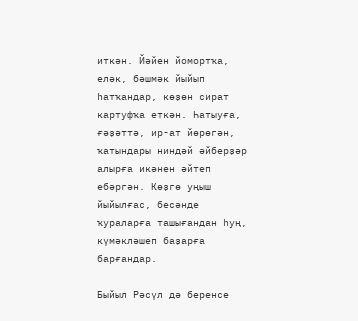иткән. Йәйен йомортҡа, еләк, бәшмәк йыйып һатҡандар, көҙөн сират картуфҡа еткән. Һатыуға, ғәҙәттә, ир-ат йөрөгән, ҡатындары ниндәй әйберҙәр алырға икәнен әйтеп ебәргән. Көҙгө уңыш йыйылғас, бесәнде ҡураларға ташығандан һуң, күмәкләшеп баҙарға барғандар.

Быйыл Рәсүл дә беренсе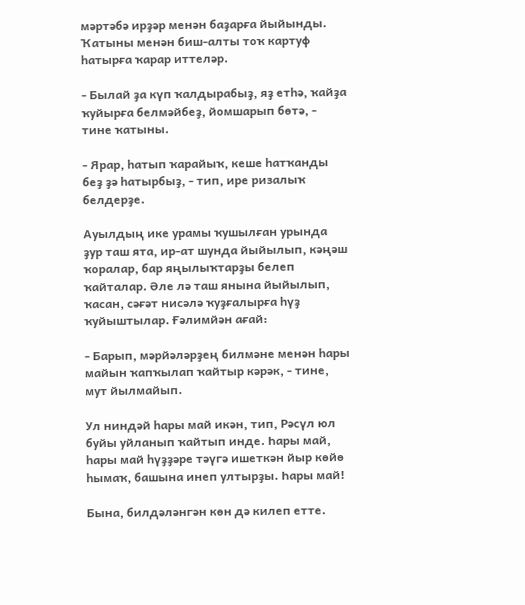мәртәбә ирҙәр менән баҙарға йыйынды. Ҡатыны менән биш-алты тоҡ картуф һатырға ҡарар иттеләр.

- Былай ҙа күп ҡалдырабыҙ, яҙ етһә, ҡайҙа ҡуйырға белмәйбеҙ, йомшарып бөтә, - тине ҡатыны.

- Ярар, һатып ҡарайыҡ, кеше һатҡанды беҙ ҙә һатырбыҙ, - тип, ире ризалыҡ белдерҙе.

Ауылдың ике урамы ҡушылған урында ҙур таш ята, ир-ат шунда йыйылып, кәңәш ҡоралар, бар яңылыҡтарҙы белеп ҡайталар. Әле лә таш янына йыйылып, ҡасан, сәғәт нисәлә ҡуҙғалырға һүҙ ҡуйыштылар. Ғәлимйән ағай:

- Барып, мәрйәләрҙең билмәне менән һары майын ҡапҡылап ҡайтыр кәрәк, - тине, мут йылмайып.

Ул ниндәй һары май икән, тип, Рәсүл юл буйы уйланып ҡайтып инде. Һары май, һары май һүҙҙәре тәүгә ишеткән йыр көйө һымаҡ, башына инеп ултырҙы. Һары май!

Бына, билдәләнгән көн дә килеп етте.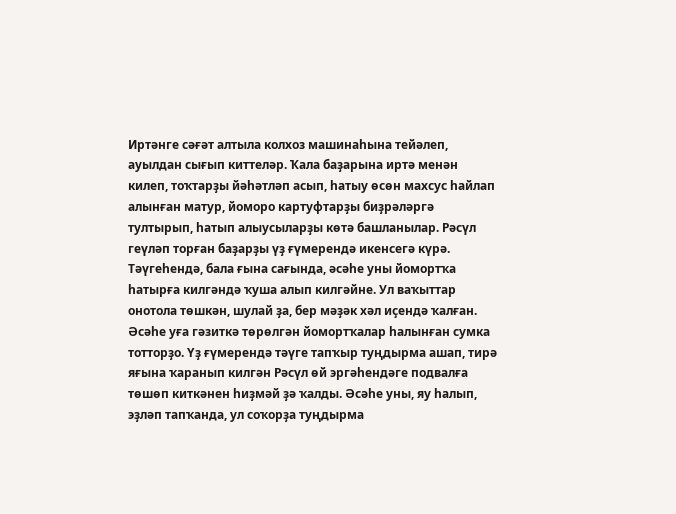Иртәнге сәғәт алтыла колхоз машинаһына тейәлеп, ауылдан сығып киттеләр. Ҡала баҙарына иртә менән килеп, тоҡтарҙы йәһәтләп асып, һатыу өсөн махсус һайлап алынған матур, йоморо картуфтарҙы биҙрәләргә тултырып, һатып алыусыларҙы көтә башланылар. Рәсүл геүләп торған баҙарҙы үҙ ғүмерендә икенсегә күрә. Тәүгеһендә, бала ғына сағында, әсәһе уны йомортҡа һатырға килгәндә ҡуша алып килгәйне. Ул ваҡыттар онотола төшкән, шулай ҙа, бер мәҙәк хәл иҫендә ҡалған. Әсәһе уға гәзиткә төрөлгән йомортҡалар һалынған сумка тотторҙо. Үҙ ғүмерендә тәүге тапҡыр туңдырма ашап, тирә яғына ҡаранып килгән Рәсүл өй эргәһендәге подвалға төшөп киткәнен һиҙмәй ҙә ҡалды. Әсәһе уны, яу һалып, эҙләп тапҡанда, ул соҡорҙа туңдырма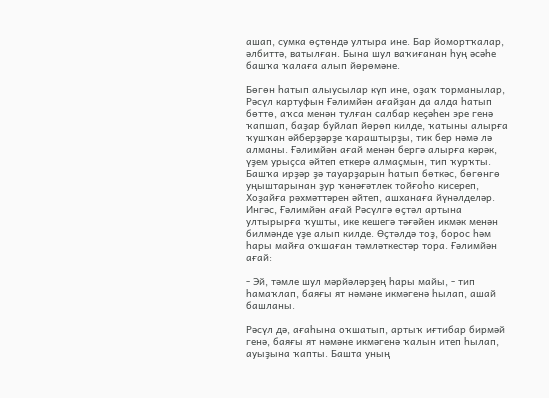ашап, сумка өҫтөндә ултыра ине. Бар йомортҡалар, әлбиттә, ватылған. Бына шул ваҡиғанан һуң әсәһе башҡа ҡалаға алып йөрөмәне.

Бөгөн һатып алыусылар күп ине, оҙаҡ торманылар, Рәсүл картуфын Ғәлимйән ағайҙан да алда һатып бөттө, аҡса менән тулған салбар кеҫәһен эре генә ҡапшап, баҙар буйлап йөрөп килде, ҡатыны алырға ҡушҡан әйберҙәрҙе ҡараштырҙы, тик бер нәмә лә алманы. Ғәлимйән ағай менән бергә алырға кәрәк, үҙем урыҫса әйтеп еткерә алмаҫмын, тип ҡурҡты. Башҡа ирҙәр ҙә тауарҙарын һатып бөткәс, бөгөнгө уңыштарынан ҙур ҡәнәғәтлек тойғоһо кисереп, Хоҙайға рәхмәттәрен әйтеп, ашханаға йүнәлделәр. Ингәс, Ғәлимйән ағай Рәсүлгә өҫтәл артына ултырырға ҡушты, ике кешегә тәғәйен икмәк менән билмәнде үҙе алып килде. Өҫтәлдә тоҙ, борос һәм һары майға оҡшаған тәмләткестәр тора. Ғәлимйән ағай:

- Эй, тәмле шул мәрйәләрҙең һары майы, - тип һамаҡлап, баяғы ят нәмәне икмәгенә һылап, ашай башланы.

Рәсүл дә, ағаһына оҡшатып, артыҡ иғтибар бирмәй генә, баяғы ят нәмәне икмәгенә ҡалын итеп һылап, ауыҙына ҡапты. Башта уның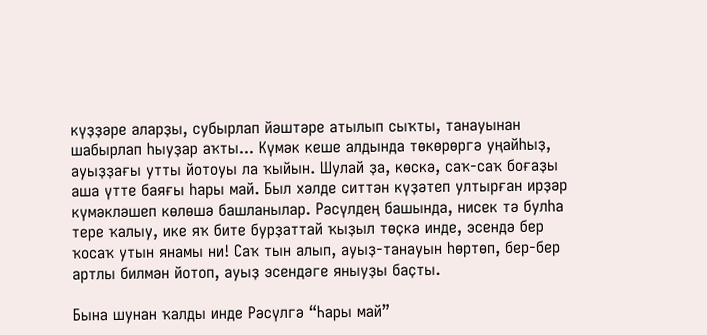күҙҙәре аларҙы, субырлап йәштәре атылып сыҡты, танауынан шабырлап һыуҙар аҡты... Күмәк кеше алдында төкөрөргә уңайһыҙ, ауыҙҙағы утты йотоуы ла ҡыйын. Шулай ҙа, көскә, саҡ-саҡ боғаҙы аша үтте баяғы һары май. Был хәлде ситтән күҙәтеп ултырған ирҙәр күмәкләшеп көлөшә башланылар. Рәсүлдең башында, нисек тә булһа тере ҡалыу, ике яҡ бите бурҙаттай ҡыҙыл төҫкә инде, эсендә бер ҡосаҡ утын янамы ни! Саҡ тын алып, ауыҙ-танауын һөртөп, бер-бер артлы билмән йотоп, ауыҙ эсендәге яныуҙы баҫты.

Бына шунан ҡалды инде Рәсүлгә “Һары май”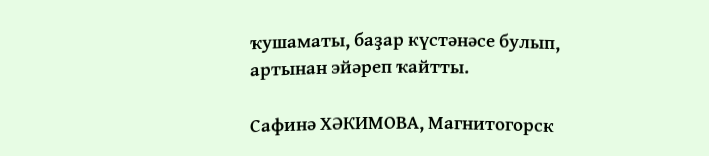ҡушаматы, баҙар күстәнәсе булып, артынан эйәреп ҡайтты.

Сафинә ХӘКИМОВА, Магнитогорск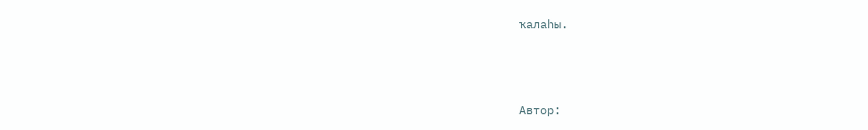ҡалаһы.



Автор: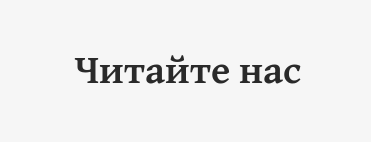Читайте нас